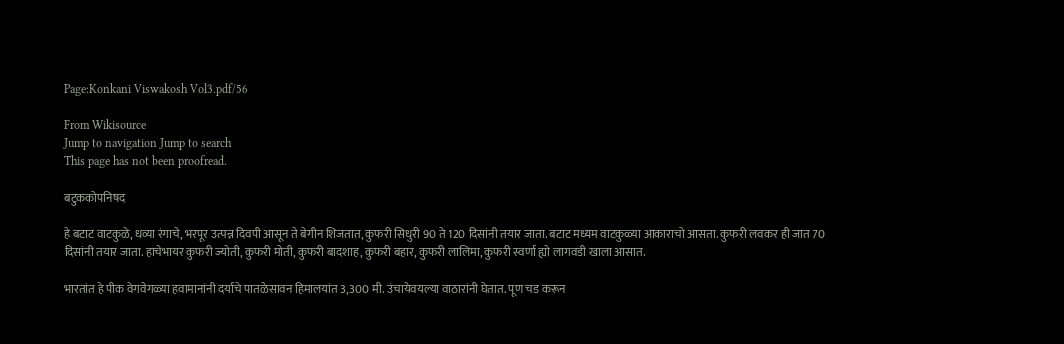Page:Konkani Viswakosh Vol3.pdf/56

From Wikisource
Jump to navigation Jump to search
This page has not been proofread.

बटुककोपनिषद

हे बटाट वाटकुळे, धव्या रंगाचे, भरपूर उत्पन्न दिवपी आसून ते बेगीन शिजतात, कुफरी सिधुरी 90 ते 120 दिसांनी तयार जाता. बटाट मध्यम वाटकुळ्या आकाराचो आसता. कुफरी लवकर ही जात 70 दिसांनी तयार जाता. हाचेभायर कुफरी ज्योती, कुफरी मोती, कुफरी बादशाह, कुफरी बहार, कुफरी लालिमा, कुफरी स्वर्णा ह्यो लागवडी खाला आसात.

भारतांत हे पीक वेगवेगळ्या हवामानांनी दर्याचे पातळेसावन हिमालयांत 3,300 मी. उंचायेवयल्या वाठारांनी घेतात. पूण चड करून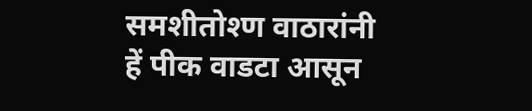समशीतोश्ण वाठारांनी हें पीक वाडटा आसून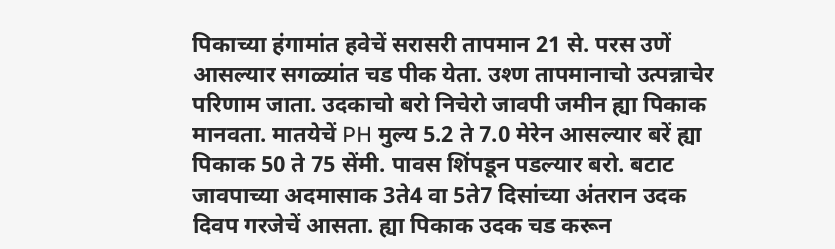पिकाच्या हंगामांत हवेचें सरासरी तापमान 21 से. परस उणें आसल्यार सगळ्यांत चड पीक येता. उश्ण तापमानाचो उत्पन्नाचेर परिणाम जाता. उदकाचो बरो निचेरो जावपी जमीन ह्या पिकाक मानवता. मातयेचें PH मुल्य 5.2 ते 7.0 मेरेन आसल्यार बरें ह्या पिकाक 50 ते 75 सेंमी. पावस शिंपडून पडल्यार बरो. बटाट जावपाच्या अदमासाक 3ते4 वा 5ते7 दिसांच्या अंतरान उदक दिवप गरजेचें आसता. ह्या पिकाक उदक चड करून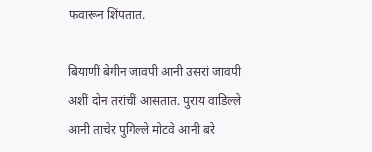फवारून शिंपतात.

बियाणीं बेगीन जावपी आनी उसरां जावपी अशीं दोन तरांचीं आसतात. पुराय वाडिल्ले आनी ताचेर पुगिल्ले मोटवे आनी बरे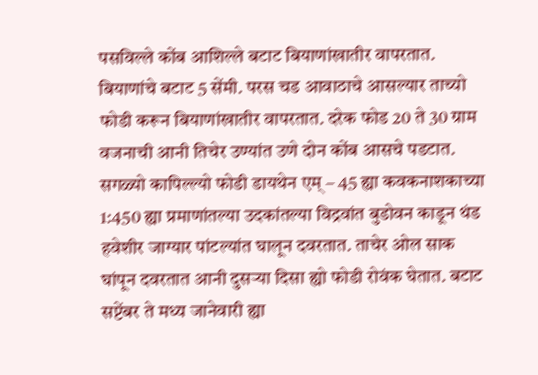पसविल्ले कोंब आशिल्ले बटाट बियाणांखातीर वापरतात. बियाणांचे बटाट 5 सेंमी. परस चड आवाठाचे आसल्यार ताच्यो फोडी करून बियाणांखातीर वापरतात. दरेक फोड 20 ते 30 ग्राम वजनाची आनी तिचेर उण्यांत उणे दोन कोंब आसचे पडटात. सगळ्यो कापिल्ल्यो फोडी डायथेन एम् – 45 ह्या कवकनाशकाच्या 1:450 ह्या प्रमाणांतल्या उदकांतल्या विद्रवांत बुडोवन काडून थंड हवेशीर जाग्यार पांटल्यांत घालून दवरतात. ताचेर ओल साक घांपून दवरतात आनी दुसऱ्या दिसा ह्यो फोडी रोवंक घेतात. बटाट सप्टेंबर ते मध्य जानेवारी ह्या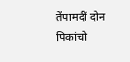तेंपामदीं दोन पिकांचो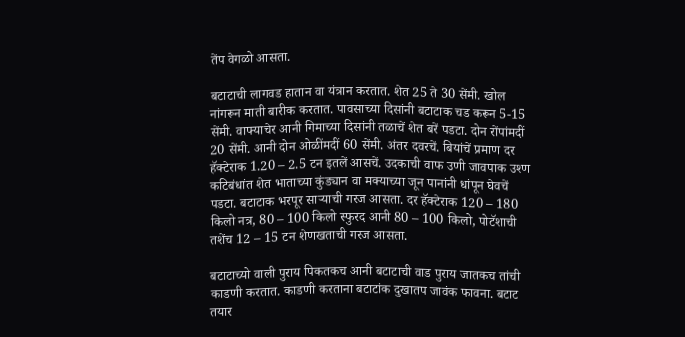तेंप वेगळो आसता.

बटाटाची लागवड हातान वा यंत्रान करतात. शेत 25 ते 30 सेंमी. खोल नांगरून माती बारीक करतात. पावसाच्या दिसांनी बटाटाक चड करून 5-15 सेंमी. वाफ्याचेर आनी गिमाच्या दिसांनी तळाचें शेत बरें पडटा. दोन रोंपांमदीं 20 सेंमी. आनी दोन ओळींमदीं 60 सेंमी. अंतर दवरचें. बियांचें प्रमाण दर हॅक्टेराक 1.20 – 2.5 टन इतलें आसचें. उदकाची वाफ उणी जावपाक उश्ण कटिबंधांत शेत भाताच्या कुंड्यान वा मक्याच्या जून पानांनी धांपून घेवचें पडटा. बटाटाक भरपूर साऱ्याची गरज आसता. दर हॅक्टेराक 120 – 180 किलो नत्र, 80 – 100 किलो स्फुरद आनी 80 – 100 किलो, पोटॅशाची तशेंच 12 – 15 टन शेणखताची गरज आसता.

बटाटाच्यो वाली पुराय पिकतकच आनी बटाटाची वाड पुराय जातकच तांची काडणी करतात. काडणी करताना बटाटांक दुखातप जावंक फावना. बटाट तयार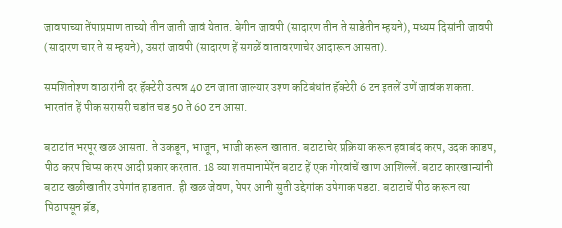जावपाच्या तेंपाप्रमाण ताच्यो तीन जाती जावं येतात. बेगीन जावपी (सादारण तीन ते साडेतीन म्हयने), मध्यम दिसांनी जावपी (सादारण चार ते स म्हयने), उसरां जावपी (सादारण हें सगळें वातावरणाचेर आदारून आसता).

समशितोश्ण वाठारांनी दर हॅक्टेरी उत्पन्न 40 टन जाता जाल्यार उश्ण कटिबंधांत हॅक्टेरी 6 टन इतलें उणें जावंक शकता. भारतांत हें पीक सरासरी चडांत चड 50 ते 60 टन आसा.

बटाटांत भरपूर खळ आसता. ते उकडून, भाजून, भाजी करून खातात. बटाटाचेर प्रक्रिया करून हवाबंद करप, उदक काडप, पीठ करप चिप्स करप आदी प्रकार करतात. 18 व्या शतमानामेरेंन बटाट हें एक गोरवांचें खाण आशिल्लें. बटाट कारखान्यांनी बटाट खळीखातीर उपेगांत हाडतात. ही खळ जेवण, पेपर आनी सुती उद्देगांक उपेगाक पडटा. बटाटाचें पीठ करून त्या पिठापसून ब्रॅड,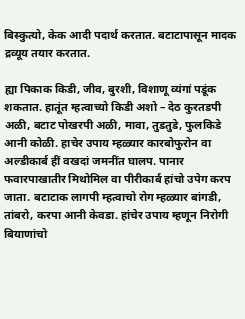बिस्कुत्यो, केक आदी पदार्थ करतात. बटाटापासून मादक द्रव्यूय तयार करतात.

ह्या पिकाक किडी, जीव, बुरशी, विशाणू व्यंगां पडूंक शकतात. हातूंत म्हत्वाच्यो किडी अशो – देठ कुरतडपी अळी, बटाट पोखरपी अळी, मावा, तुडतुडे, फुलकिडे आनी कोळी. हाचेर उपाय म्हळ्यार कारबोफुरोन वा अल्डीकार्ब हीं वखदां जमनींत घालप. पानार फवारपाखातीर मिथोमिल वा पीरीकार्ब हांचो उपेग करप जाता. बटाटाक लागपी म्हत्वाचो रोग म्हळ्यार बांगडी, तांबरो, करपा आनी केवडा. हांचेर उपाय म्हणून निरोगी बियाणांचो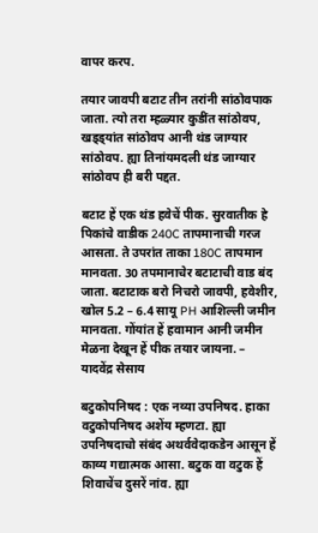वापर करप.

तयार जावपी बटाट तीन तरांनी सांठोवपाक जाता. त्यो तरा म्हळ्यार कुडींत सांठोवप, खड्ड्यांत सांठोवप आनी थंड जाग्यार सांठोवप. ह्या तिनांयमदली थंड जाग्यार सांठोवप ही बरी पद्दत.

बटाट हें एक थंड हवेचें पीक. सुरवातीक हे पिकांचे वाडीक 240C तापमानाची गरज आसता. ते उपरांत ताका 180C तापमान मानवता. 30 तपमानाचेर बटाटाची वाड बंद जाता. बटाटाक बरो निचरो जावपी, हवेशीर, खोल 5.2 – 6.4 सायू PH आशिल्ली जमीन मानवता. गोंयांत हें हवामान आनी जमीन मेळना देखून हें पीक तयार जायना. – यादवेंद्र सेसाय

बटुकोपनिषद : एक नव्या उपनिषद. हाका वटुकोपनिषद अशेंय म्हणटा. ह्या उपनिषदाचो संबंद अथर्ववेदाकडेन आसून हें काव्य गद्यात्मक आसा. बटुक वा वटुक हें शिवाचेंच दुसरें नांव. ह्या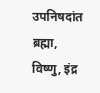उपनिषदांत ब्रह्मा, विष्णु, इंद्र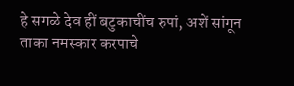हे सगळे देव हीं बटुकाचींच रुपां, अशें सांगून ताका नमस्कार करपाचे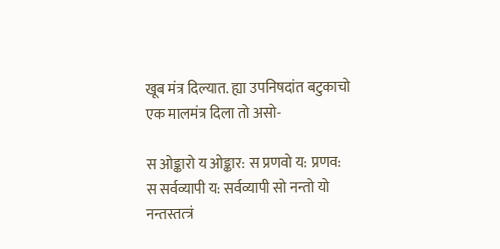खूब मंत्र दिल्यात. ह्या उपनिषदांत बटुकाचो एक मालमंत्र दिला तो असो-

स ओङ्कारो य ओङ्कार: स प्रणवो य: प्रणव: स सर्वव्यापी य: सर्वव्यापी सो नन्तो यो नन्तस्तत्त्रं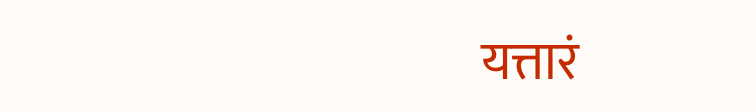यत्तारं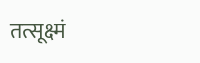तत्सूक्ष्मं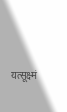यत्सूक्ष्मं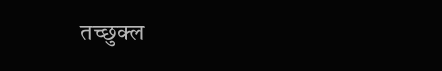तच्छुक्ल